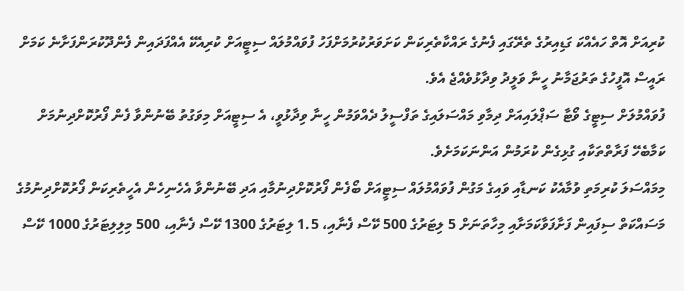ކުރިއަށް އޮތް ހައެއްކަ ގަޑިއިރުގެ ތެރޭގައި ފެނުގެ ރައްކާތެރިކަން ކަށަވަރުކުރުމަށްފަހު ފުވައްމުލައް ސިޓީއަށް ކުރިއެކޭ އެއްފަދައިން ފެންދޫކުރަންފަށާނެ ކަމަށް ރައީސް އޮފީހުގެ ތަރުޖަމާނު ހީނާ ވަލީދު ވިދާޅުވެއްޖެ އެވެ.
ފުވައްމުލަށް ސިޓީގެ ވޯޓާ ސަޕްލައިއަށް ދިމާވި މައްސަލައިގެ ތަފްސީލު ދެއްވަމުން ހީނާ ވިދާޅުވީ، އެ ސިޓީއަށް މިވަގުތު ބޭނުންވާ ފެން ފޯރުކޮށްދިނުމަށް ކަމާބެހޭ ފަރާތްތަކާއި ގުޅިގެން ކުރަމުން އަންނަކަމަށެވެ.
މިމައްސަލަ ކުރިމަތި ވުމާއެކު ކަނޑާއި ވައިގެ މަގުން ފުވައްމުލައް ސިޓީއަށް ބޯފެން ފޯރުކޮށްދިނުމާއި އަދި ބޭނުންވާ އެހެނިހެން އެހީތެރިކަން ފޯރުކޮށްދިނުމުގެ މަސައްކަތް ސިފައިން ފަށާފަވާކަމަށާއި މިހާތަނަށް 5 ލިޓަރުގެ 500 ކޭސް ފެނާއި، 1.5 ލިޓަރުގެ 1300 ކޭސް ފެނާއި، 500 މިލިލިޓަރުގެ 1000 ކޭސް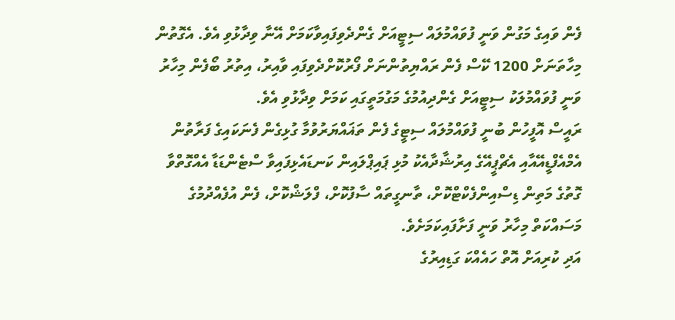ފެން ވައިގެ މަގުން ވަނީ ފުވައްމުލައް ސިޓީއަށް ގެންދެވިފައިވާކަމަށް އޭނާ ވިދާޅުވި އެވެ. އެގޮތުން މިހާތަނަށް 1200 ކޭސް ފެން ރައްޔިތުންނަށް ފޯރުކޮށްދެވިފައި ވާއިރު، އިތުރު ބޯފެން މިހާރު ވަނީ ފުވައްމުލަކު ސިޓީއަށް ގެންދިއުމުގެ މަގުމަތީގައި ކަމަށް ވިދާޅުވި އެވެ.
ރައީސް އޮފީހުން ބުނީ ފުވައްމުލައް ސިޓީގެ ފެން ތަޣައްޔަރުވުމާ ގުޅިގެން ފެނަކައިގެ ފަރާތުން އެމްއެފްޑީއޭއާއި އެޗްޕީއޭގެ އިރުޝާދާއެކު މުޅި ޕައިޕްލައިން ކަނޑައެޅިފައިވާ ސްޓެންޑަޑާ އެއްގޮތްވާ ގޮތުގެ މަތިން ޑިސްއިންފެކްޓްކޮށް، ތާނގީތައް ސާފުކޮށް، ފްލަޝްކޮށް، ފެން އުފެއްދުމުގެ މަސައްކަތް މިހާރު ވަނީ ފަށާފައިކަމަށެވެ.
އަދި ކުރިއަށް އޮތް ހައެއްކަ ގަޑިއިރުގެ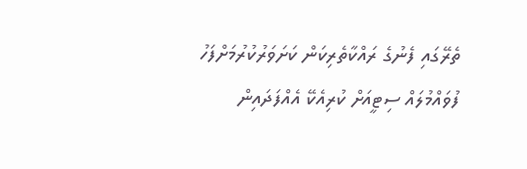ތެރޭގައި ފެނުގެ ރައްކާތެރިކަން ކަށަވަރުކުރުމަށްފަހު ފުވައްމުލައް ސިޓީއަށް ކުރިއެކޭ އެއްފަދައިން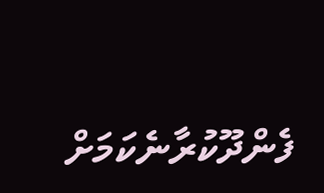ފެންދޫކުރާނެކަމަށް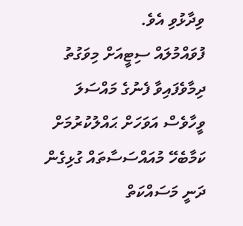ވިދާޅުވި އެވެ.
ފުވައްމުލައް ސިޓީއަށް މިވަގުތު ދިމާވެފައިވާ ފެނުގެ މައްސަލަ ވީހާވެސް އަވަހަށް ޙައްލުކުރުމަށް ކަމާބެހޭ މުއައްސަސާތައް ގުޅިގެން ދަނީ މަސައްކަތް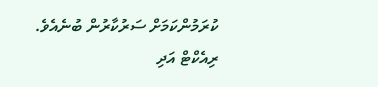ކުރަމުންކަމަށް ސަރުކާރުން ބުނެއެވެ.
ރިއެކްޓް އަދި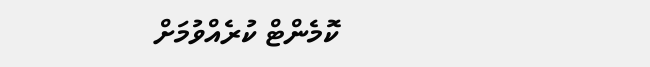ކޮމެންޓް ކުރެއްވުމަށް